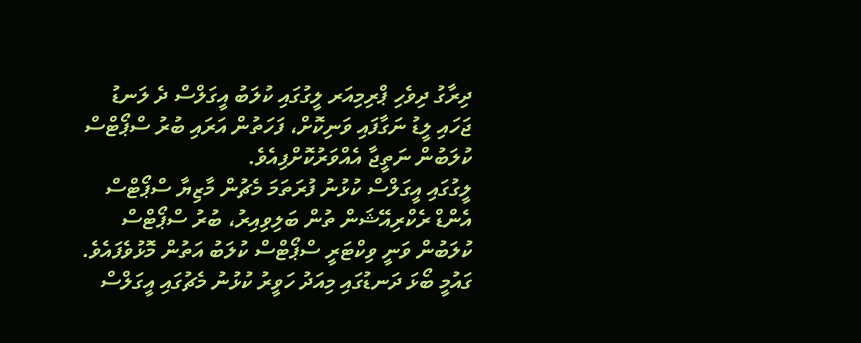ދިރާގު ދިވެހި ޕްރިމިއަރ ލީގުގައި ކުލަބު އީގަލްސް ދެ ލަނޑު ޖަހައި ލީޑު ނަގާފައި ވަނިކޮށް، ފަހަތުން އަރައި ބުރު ސްޕޯޓްސް ކުލަބުން ނަތީޖާ އެއްވަރުކޮށްފިއެވެ.
ލީގުގައި އީގަލްސް ކުޅުނު ފުރަތަމަ މެޗުން މާޒިޔާ ސްޕޯޓްސް އެންޑް ރެކްރިއޭޝަން ތުން ބަލިވިއިރު، ބުރު ސްޕޯޓްސް ކުލަބުން ވަނީ ވިކްޓަރީ ސްޕޯޓްސް ކުލަބު އަތުން މޮޅުވެފައެވެ.
ގައުމީ ބޯޅަ ދަނޑުގައި މިއަދު ހަވީރު ކުޅުނު މެޗުގައި އީގަލްސް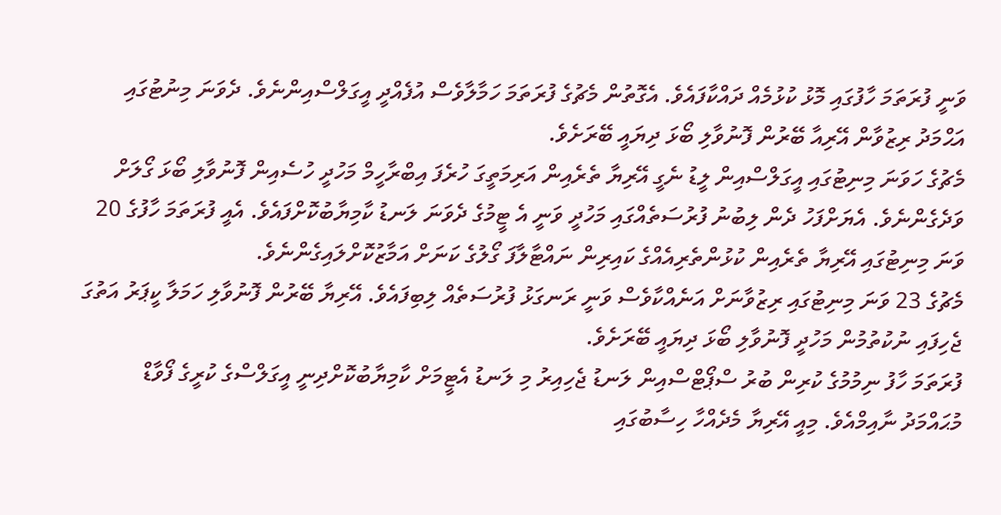ވަނީ ފުރަތަމަ ހާފުގައި މޮޅު ކުޅުމެއް ދައްކާފައެވެ. އެގޮތުން މެޗުގެ ފުރަތަމަ ހަމާލާވެސް އުފެއްދީ އީގަލްސްއިންނެވެ. ދެވަނަ މިނުޓުގައި އަޙްމަދު ރިޒުވާން އޭރިއާ ބޭރުން ފޮނުވާލި ބޯޅަ ދިޔައީ ބޭރަށެވެ.
މެޗުގެ ހަވަނަ މިނިޓުގައި އީގަލްސްއިން ލީޑު ނެގީ އޭރިޔާ ތެރެއިން އަރިމަތީގަ ހުރެފަ އިބްރާހީމް މަހުދީ ހުސެއިން ފޮނުވާލި ބޯޅަ ގޯލަށް ވަދެގެންނެވެ. އެޔަށްފަހު ދެން ލިބުނު ފުރުސަތެއްގައި މަހުދީ ވަނީ އެ ޓީމުގެ ދެވަނަ ލަނޑު ކާމިޔާބުކޮށްފައެވެ. އެއީ ފުރަތަމަ ހާފުގެ 20 ވަނަ މިނިޓުގައި އޭރިޔާ ތެރެއިން ކުޅުންތެރިއެއްގެ ކައިރިން ނައްޓާލާފަ ގޯލުގެ ކަނަށް އަމާޒުކޮށްލައިގެންނެވެ.
މެޗުގެ 23 ވަނަ މިނިޓުގައި ރިޒުވާނަށް އަނެއްކާވެސް ވަނީ ރަނގަޅު ފުރުސަތެއް ލިބިފައެވެ. އޭރިޔާ ބޭރުން ފޮނުވާލި ހަމަލާ ކީޕަރު އަތުގަ ޖެހިފައި ނުކުތުމުން މަހުދީ ފޮނުވާލި ބޯޅަ ދިޔައީ ބޭރަށެވެ.
ފުރަތަމަ ހާފު ނިމުމުގެ ކުރިން ބުރު ސްޕޯޓްސްއިން ލަނޑު ޖެހިއިރު މި ލަނޑު އެޓީމަށް ކާމިޔާބުކޮށްދިނީ އީގަލްސްގެ ކުރީގެ ފޯވާޑް މުޙައްމަދު ނާއިމްއެވެ. މިއީ އޭރިޔާ މެދެއްހާ ހިސާބުގައި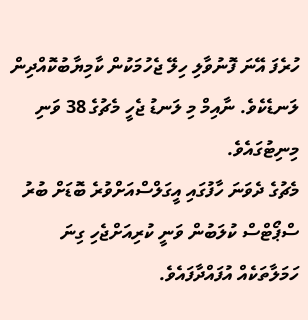ހުރެފަ އޭނަ ފޮނުވާލި ހިލޭ ޖެހުމަކުން ކާމިޔާބުކޮއްދިން ލަނޑެކެވެ. ނާއިމް މި ލަނޑު ޖެހީ މެޗުގެ 38 ވަނި މިނިޓުގައެވެ.
މެޗުގެ ދެވަނަ ހާފުގައި އީގަލްސްއަށްވުރެ ބޮޑަށް ބުރު ސްޕޯޓްސް ކުލަބުން ވަނީ ކުރިއަށްޖެހި ގިނަ ހަމަލާތަކެއް އުފައްދާފައެވެ.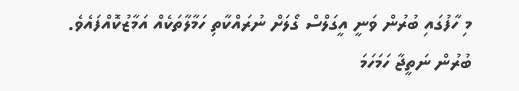މި ހާފުގައި ބުރުން ވަނީ އީގަލްސް ގޯލަށް ނުރައްކާތި ހަމާލާތަކެއް އަމާޒުކޮއްފައެވެ.
ބުރުން ނަތީޖާ ހަމަހަމަ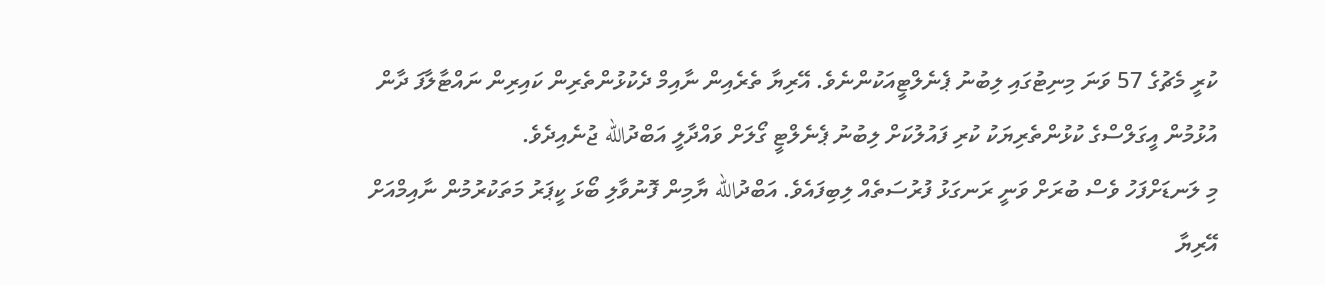ކުރީ މެޗުގެ 57 ވަނަ މިނިޓުގައި ލިބުނު ޕެނެލްޓީއަކުންނެވެ. އޭރިޔާ ތެރެއިން ނާއިމް ދެކުޅުންތެރިން ކައިރިން ނައްޓާލާފަ ދާން އުޅުމުން އީގަލްސްގެ ކުޅުންތެރިޔަކު ކުރި ފައުލުކަށް ލިބުނު ޕެނެލްޓީ ގޯލަށް ވައްދާލީ އަބްދުالله ޖުނެއިދެވެ.
މި ލަނޑަށްފަހު ވެސް ބުރަށް ވަނީ ރަނގަޅު ފުރުސަތެއް ލިބިފައެވެ. އަބްދުالله ޔާމިން ފޮނުވާލި ބޯޅަ ކީޕަރު މަތަކުރުމުން ނާއިމްއަށް އޭރިޔާ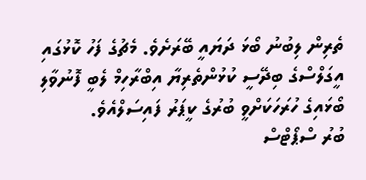ތެރިން ލިބުނު ބޯޅަ ދަޔައީ ބޭރަށެވެ. މެޗުގެ ފަހު ކޮޅުގައި އީގަލްސްގެ ބިދޭސީ ކުޅުންތެރިޔާ އިބްރާހިމް ލެބީ ފޮނުވާލި ބޯޅައިގެ ހުރަހަކަށްވީ ބުރުގެ ކީޕަރު ފައިސަލްއެވެ.
ބުރު ސްޕޯޓްސް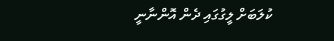ކުލަބަށް ލީގުގައި ދެން އޮންނާނީ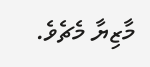މާޒިޔާ މެޗެވެ.